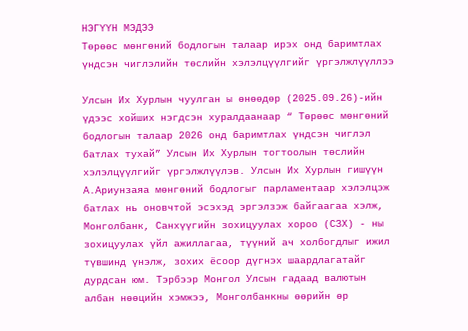НЭГҮҮН МЭДЭЭ
Төрөөс мөнгөний бодлогын талаар ирэх онд баримтлах үндсэн чиглэлийн төслийн хэлэлцүүлгийг үргэлжлүүллээ

Улсын Их Хурлын чуулган ы өнөөдөр (2025.09.26)-ийн үдээс хойших нэгдсэн хуралдаанаар “ Төрөөс мөнгөний бодлогын талаар 2026 онд баримтлах үндсэн чиглэл батлах тухай” Улсын Их Хурлын тогтоолын төслийн хэлэлцүүлгийг үргэлжлүүлэв. Улсын Их Хурлын гишүүн А.Ариунзаяа мөнгөний бодлогыг парламентаар хэлэлцэж батлах нь оновчтой эсэхэд эргэлзэж байгаагаа хэлж, Монголбанк, Санхүүгийн зохицуулах хороо (СЗХ) - ны зохицуулах үйл ажиллагаа, түүний ач холбогдлыг ижил түвшинд үнэлж, зохих ёсоор дүгнэх шаардлагатайг дурдсан юм. Тэрбээр Монгол Улсын гадаад валютын албан нөөцийн хэмжээ, Монголбанкны өөрийн өр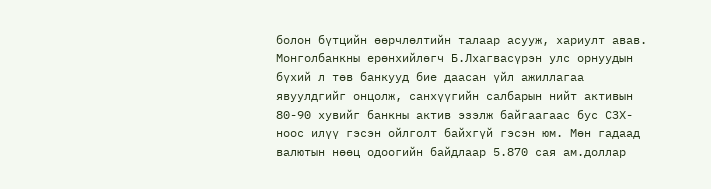болон бүтцийн өөрчлөлтийн талаар асууж, хариулт авав. Монголбанкны ерөнхийлөгч Б.Лхагвасүрэн улс орнуудын бүхий л төв банкууд бие даасан үйл ажиллагаа явуулдгийг онцолж, санхүүгийн салбарын нийт активын 80-90 хувийг банкны актив эзэлж байгаагаас бус СЗХ-ноос илүү гэсэн ойлголт байхгүй гэсэн юм. Мөн гадаад валютын нөөц одоогийн байдлаар 5.870 сая ам.доллар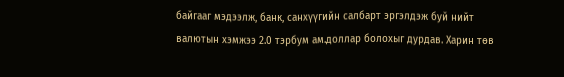байгааг мэдээлж, банк, санхүүгийн салбарт эргэлдэж буй нийт валютын хэмжээ 2.0 тэрбум ам.доллар болохыг дурдав. Харин төв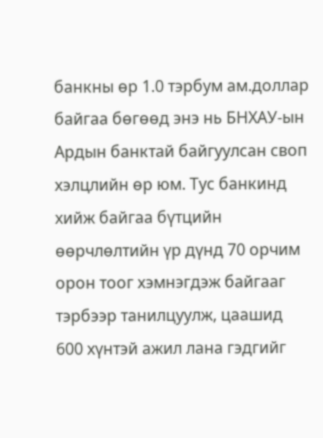банкны өр 1.0 тэрбум ам.доллар байгаа бөгөөд энэ нь БНХАУ-ын Ардын банктай байгуулсан своп хэлцлийн өр юм. Тус банкинд хийж байгаа бүтцийн өөрчлөлтийн үр дүнд 70 орчим орон тоог хэмнэгдэж байгааг тэрбээр танилцуулж, цаашид 600 хүнтэй ажил лана гэдгийг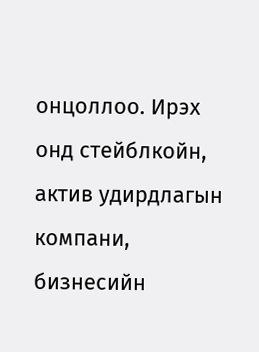онцоллоо. Ирэх онд стейблкойн, актив удирдлагын компани, бизнесийн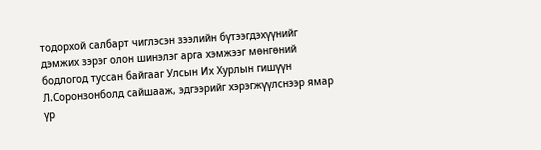тодорхой салбарт чиглэсэн зээлийн бүтээгдэхүүнийг дэмжих зэрэг олон шинэлэг арга хэмжээг мөнгөний бодлогод туссан байгааг Улсын Их Хурлын гишүүн Л.Соронзонболд сайшааж, эдгээрийг хэрэгжүүлснээр ямар үр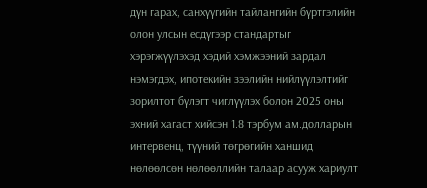дүн гарах, санхүүгийн тайлангийн бүртгэлийн олон улсын есдүгээр стандартыг хэрэгжүүлэхэд хэдий хэмжээний зардал нэмэгдэх, ипотекийн зээлийн нийлүүлэлтийг зорилтот бүлэгт чиглүүлэх болон 2025 оны эхний хагаст хийсэн 1.8 тэрбум ам.долларын интервенц, түүний төгрөгийн ханшид нөлөөлсөн нөлөөллийн талаар асууж хариулт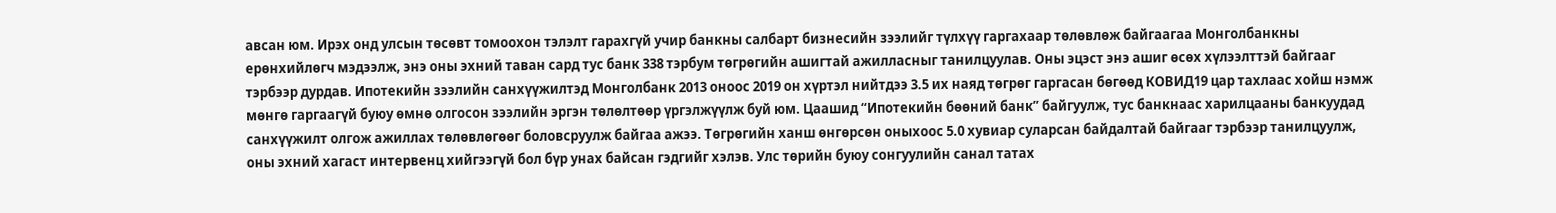авсан юм. Ирэх онд улсын төсөвт томоохон тэлэлт гарахгүй учир банкны салбарт бизнесийн зээлийг түлхүү гаргахаар төлөвлөж байгаагаа Монголбанкны ерөнхийлөгч мэдээлж, энэ оны эхний таван сард тус банк 338 тэрбум төгрөгийн ашигтай ажилласныг танилцуулав. Оны эцэст энэ ашиг өсөх хүлээлттэй байгааг тэрбээр дурдав. Ипотекийн зээлийн санхүүжилтэд Монголбанк 2013 оноос 2019 он хүртэл нийтдээ 3.5 их наяд төгрөг гаргасан бөгөөд КОВИД19 цар тахлаас хойш нэмж мөнгө гаргаагүй буюу өмнө олгосон зээлийн эргэн төлөлтөөр үргэлжүүлж буй юм. Цаашид “Ипотекийн бөөний банк” байгуулж, тус банкнаас харилцааны банкуудад санхүүжилт олгож ажиллах төлөвлөгөөг боловсруулж байгаа ажээ. Төгрөгийн ханш өнгөрсөн оныхоос 5.0 хувиар суларсан байдалтай байгааг тэрбээр танилцуулж, оны эхний хагаст интервенц хийгээгүй бол бүр унах байсан гэдгийг хэлэв. Улс төрийн буюу сонгуулийн санал татах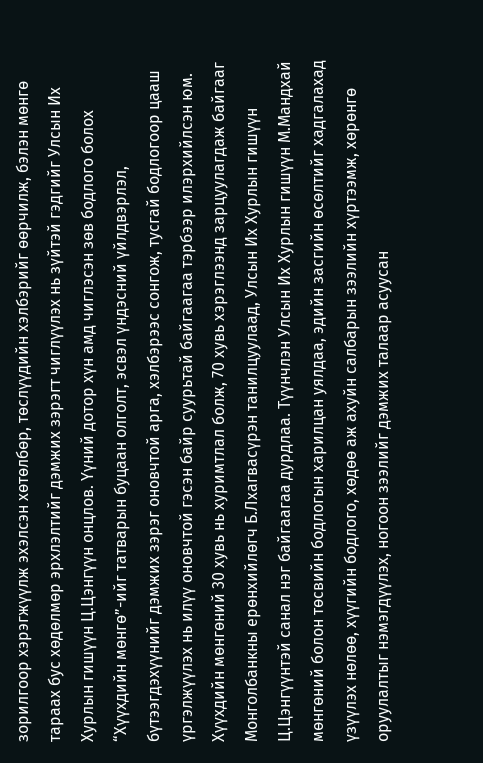зорилгоор хэрэгжүүлж эхэлсэн хөтөлбөр, төслүүдийн хэлбэрийг өөрчилж, бэлэн мөнгө тараах бус хөдөлмөр эрхлэлтийг дэмжих зэрэгт чиглүүлэх нь зүйтэй гэдгийг Улсын Их Хурлын гишүүн Ц.Цэнгүүн онцлов. Үүний дотор хүн амд чиглэсэн зөв бодлого болох “Хүүхдийн мөнгө”-ийг татварын буцаан олголт, эсвэл үндэсний үйлдвэрлэл, бүтээгдэхүүнийг дэмжих зэрэг оновчтой арга, хэлбэрээс сонгож, тусгай бодлогоор цааш үргэлжүүлэх нь илүү оновчтой гэсэн байр суурьтай байгаагаа тэрбээр илэрхийлсэн юм. Хүүхдийн мөнгөний 30 хувь нь хуримтлал болж, 70 хувь хэрэглээнд зарцуулагдаж байгааг Монголбанкны ерөнхийлөгч Б.Лхагвасүрэн танилцуулаад, Улсын Их Хурлын гишүүн Ц.Цэнгүүнтэй санал нэг байгаагаа дурдлаа. Түүнчлэн Улсын Их Хурлын гишүүн М.Мандхай мөнгөний болон төсвийн бодлогын харилцан уялдаа, эдийн засгийн өсөлтийг хадгалахад үзүүлэх нөлөө, хүүгийн бодлого, хөдөө аж ахуйн салбарын зээлийн хүртээмж, хөрөнгө оруулалтыг нэмэгдүүлэх, ногоон зээлийг дэмжих талаар асуусан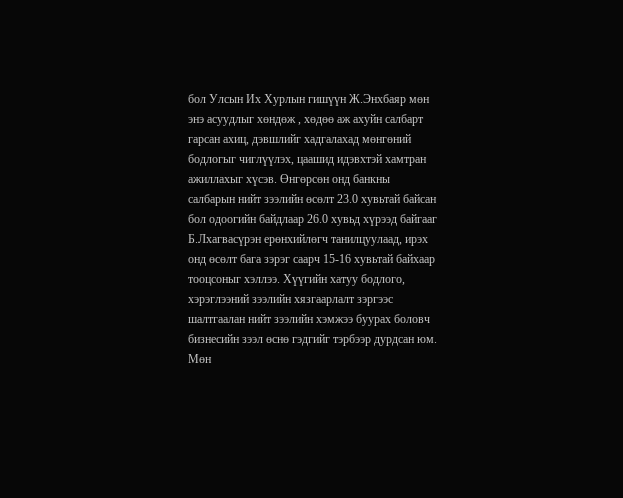бол Улсын Их Хурлын гишүүн Ж.Энхбаяр мөн энэ асуудлыг хөндөж , хөдөө аж ахуйн салбарт гарсан ахиц, дэвшлийг хадгалахад мөнгөний бодлогыг чиглүүлэх, цаашид идэвхтэй хамтран ажиллахыг хүсэв. Өнгөрсөн онд банкны салбарын нийт зээлийн өсөлт 23.0 хувьтай байсан бол одоогийн байдлаар 26.0 хувьд хүрээд байгааг Б.Лхагвасүрэн ерөнхийлөгч танилцуулаад, ирэх онд өсөлт бага зэрэг саарч 15-16 хувьтай байхаар тооцсоныг хэллээ. Хүүгийн хатуу бодлого, хэрэглээний зээлийн хязгаарлалт зэргээс шалтгаалан нийт зээлийн хэмжээ буурах боловч бизнесийн зээл өснө гэдгийг тэрбээр дурдсан юм. Мөн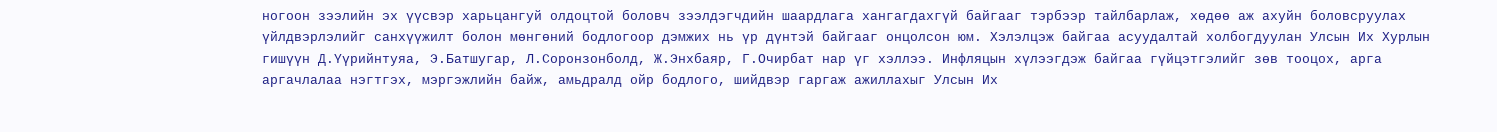ногоон зээлийн эх үүсвэр харьцангуй олдоцтой боловч зээлдэгчдийн шаардлага хангагдахгүй байгааг тэрбээр тайлбарлаж, хөдөө аж ахуйн боловсруулах үйлдвэрлэлийг санхүүжилт болон мөнгөний бодлогоор дэмжих нь үр дүнтэй байгааг онцолсон юм. Хэлэлцэж байгаа асуудалтай холбогдуулан Улсын Их Хурлын гишүүн Д.Үүрийнтуяа, Э.Батшугар, Л.Соронзонболд, Ж.Энхбаяр, Г.Очирбат нар үг хэллээ. Инфляцын хүлээгдэж байгаа гүйцэтгэлийг зөв тооцох, арга аргачлалаа нэгтгэх, мэргэжлийн байж, амьдралд ойр бодлого, шийдвэр гаргаж ажиллахыг Улсын Их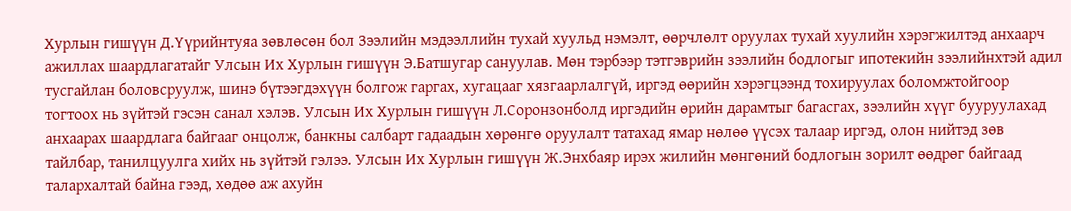Хурлын гишүүн Д.Үүрийнтуяа зөвлөсөн бол Зээлийн мэдээллийн тухай хуульд нэмэлт, өөрчлөлт оруулах тухай хуулийн хэрэгжилтэд анхаарч ажиллах шаардлагатайг Улсын Их Хурлын гишүүн Э.Батшугар сануулав. Мөн тэрбээр тэтгэврийн зээлийн бодлогыг ипотекийн зээлийнхтэй адил тусгайлан боловсруулж, шинэ бүтээгдэхүүн болгож гаргах, хугацааг хязгаарлалгүй, иргэд өөрийн хэрэгцээнд тохируулах боломжтойгоор тогтоох нь зүйтэй гэсэн санал хэлэв. Улсын Их Хурлын гишүүн Л.Соронзонболд иргэдийн өрийн дарамтыг багасгах, зээлийн хүүг бууруулахад анхаарах шаардлага байгааг онцолж, банкны салбарт гадаадын хөрөнгө оруулалт татахад ямар нөлөө үүсэх талаар иргэд, олон нийтэд зөв тайлбар, танилцуулга хийх нь зүйтэй гэлээ. Улсын Их Хурлын гишүүн Ж.Энхбаяр ирэх жилийн мөнгөний бодлогын зорилт өөдрөг байгаад талархалтай байна гээд, хөдөө аж ахуйн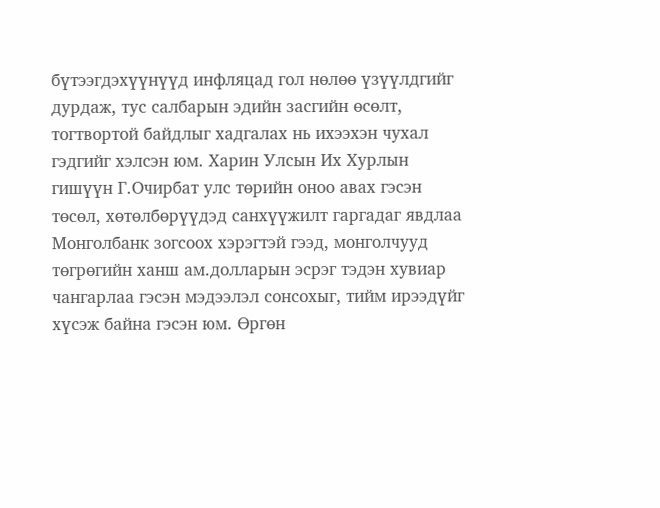бүтээгдэхүүнүүд инфляцад гол нөлөө үзүүлдгийг дурдаж, тус салбарын эдийн засгийн өсөлт, тогтвортой байдлыг хадгалах нь ихээхэн чухал гэдгийг хэлсэн юм. Харин Улсын Их Хурлын гишүүн Г.Очирбат улс төрийн оноо авах гэсэн төсөл, хөтөлбөрүүдэд санхүүжилт гаргадаг явдлаа Монголбанк зогсоох хэрэгтэй гээд, монголчууд төгрөгийн ханш ам.долларын эсрэг тэдэн хувиар чангарлаа гэсэн мэдээлэл сонсохыг, тийм ирээдүйг хүсэж байна гэсэн юм. Өргөн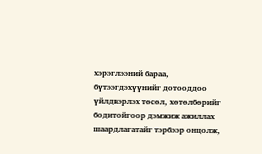хэрэглээний бараа, бүтээгдэхүүнийг дотооддоо үйлдвэрлэх төсөл, хөтөлбөрийг бодитойгоор дэмжиж ажиллах шаардлагатайг тэрбээр онцолж,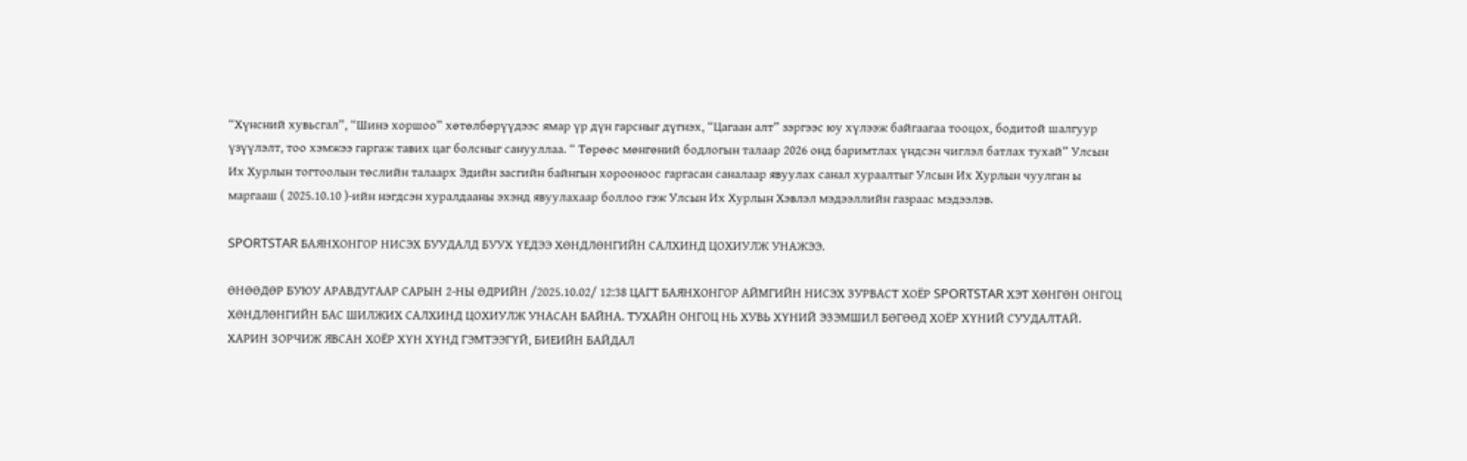“Хүнсний хувьсгал”, “Шинэ хоршоо” хөтөлбөрүүдээс ямар үр дүн гарсныг дүгнэх, “Цагаан алт” зэргээс юу хүлээж байгаагаа тооцох, бодитой шалгуур үзүүлэлт, тоо хэмжээ гаргаж тавих цаг болсныг санууллаа. “ Төрөөс мөнгөний бодлогын талаар 2026 онд баримтлах үндсэн чиглэл батлах тухай” Улсын Их Хурлын тогтоолын төслийн талаарх Эдийн засгийн байнгын хорооноос гаргасан саналаар явуулах санал хураалтыг Улсын Их Хурлын чуулган ы маргааш ( 2025.10.10 )-ийн нэгдсэн хуралдааны эхэнд явуулахаар боллоо гэж Улсын Их Хурлын Хэвлэл мэдээллийн газраас мэдээлэв.

SPORTSTAR БАЯНХОНГОР НИСЭХ БУУДАЛД БУУХ ҮЕДЭЭ ХӨНДЛӨНГИЙН САЛХИНД ЦОХИУЛЖ УНАЖЭЭ.

ӨНӨӨДӨР БУЮУ АРАВДУГААР САРЫН 2-НЫ ӨДРИЙН /2025.10.02/ 12:38 ЦАГТ БАЯНХОНГОР АЙМГИЙН НИСЭХ ЗУРВАСТ ХОЁР SPORTSTAR ХЭТ ХӨНГӨН ОНГОЦ ХӨНДЛӨНГИЙН БАС ШИЛЖИХ САЛХИНД ЦОХИУЛЖ УНАСАН БАЙНА. ТУХАЙН ОНГОЦ НЬ ХУВЬ ХҮНИЙ ЭЗЭМШИЛ БӨГӨӨД ХОЁР ХҮНИЙ СУУДАЛТАЙ. ХАРИН ЗОРЧИЖ ЯВСАН ХОЁР ХҮН ХҮНД ГЭМТЭЭГҮЙ, БИЕИЙН БАЙДАЛ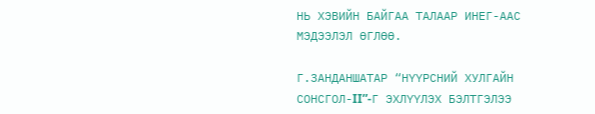НЬ ХЭВИЙН БАЙГАА ТАЛААР ИНЕГ-ААС МЭДЭЭЛЭЛ ӨГЛӨӨ.

Г.ЗАНДАНШАТАР “НҮҮРСНИЙ ХУЛГАЙН СОНСГОЛ-II”-Г ЭХЛҮҮЛЭХ БЭЛТГЭЛЭЭ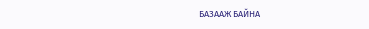БАЗААЖ БАЙНА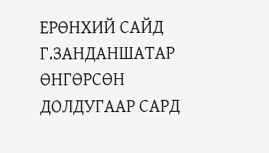ЕРӨНХИЙ САЙД Г.ЗАНДАНШАТАР ӨНГӨРСӨН ДОЛДУГААР САРД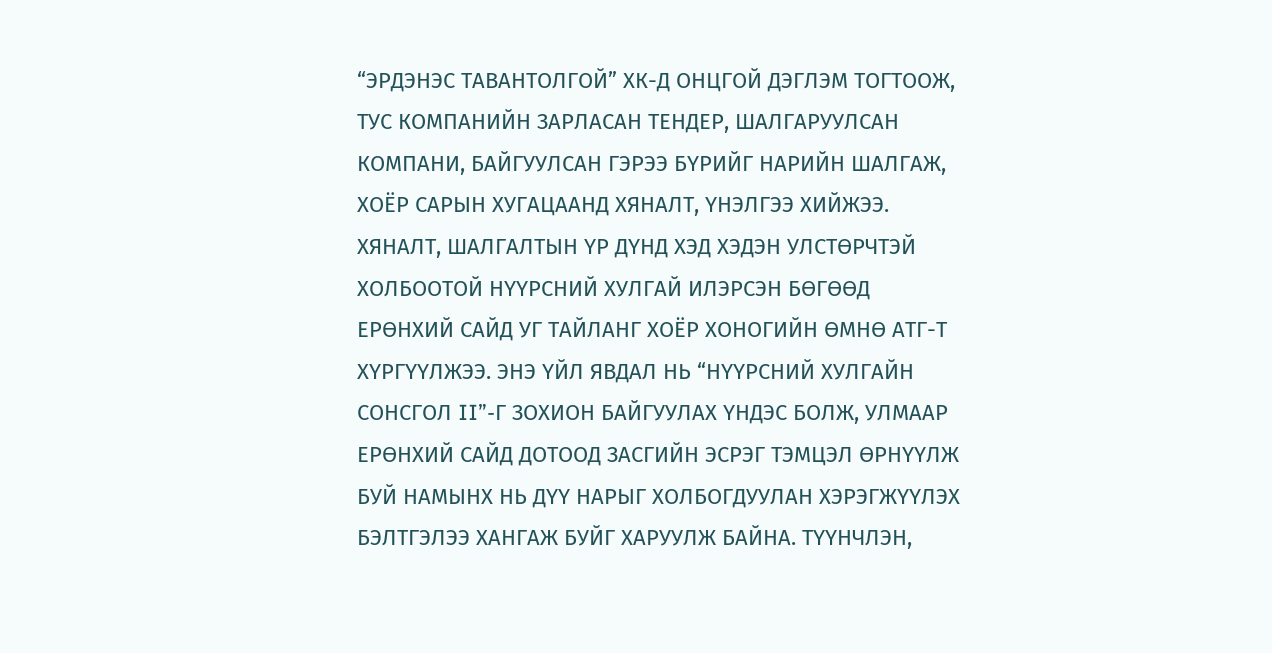“ЭРДЭНЭС ТАВАНТОЛГОЙ” ХК-Д ОНЦГОЙ ДЭГЛЭМ ТОГТООЖ, ТУС КОМПАНИЙН ЗАРЛАСАН ТЕНДЕР, ШАЛГАРУУЛСАН КОМПАНИ, БАЙГУУЛСАН ГЭРЭЭ БҮРИЙГ НАРИЙН ШАЛГАЖ, ХОЁР САРЫН ХУГАЦААНД ХЯНАЛТ, ҮНЭЛГЭЭ ХИЙЖЭЭ. ХЯНАЛТ, ШАЛГАЛТЫН ҮР ДҮНД ХЭД ХЭДЭН УЛСТӨРЧТЭЙ ХОЛБООТОЙ НҮҮРСНИЙ ХУЛГАЙ ИЛЭРСЭН БӨГӨӨД ЕРӨНХИЙ САЙД УГ ТАЙЛАНГ ХОЁР ХОНОГИЙН ӨМНӨ АТГ-Т ХҮРГҮҮЛЖЭЭ. ЭНЭ ҮЙЛ ЯВДАЛ НЬ “НҮҮРСНИЙ ХУЛГАЙН СОНСГОЛ II”-Г ЗОХИОН БАЙГУУЛАХ ҮНДЭС БОЛЖ, УЛМААР ЕРӨНХИЙ САЙД ДОТООД ЗАСГИЙН ЭСРЭГ ТЭМЦЭЛ ӨРНҮҮЛЖ БУЙ НАМЫНХ НЬ ДҮҮ НАРЫГ ХОЛБОГДУУЛАН ХЭРЭГЖҮҮЛЭХ БЭЛТГЭЛЭЭ ХАНГАЖ БУЙГ ХАРУУЛЖ БАЙНА. ТҮҮНЧЛЭН,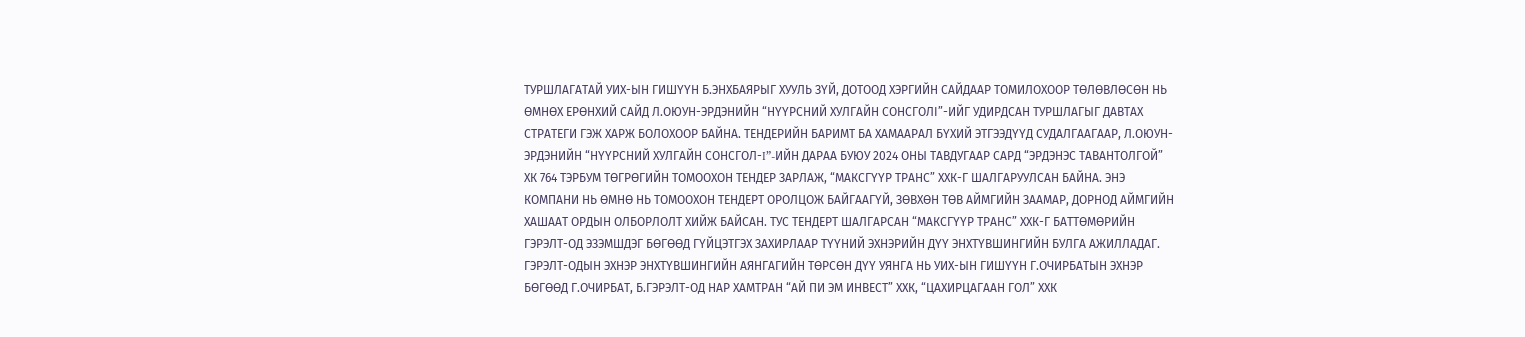ТУРШЛАГАТАЙ УИХ-ЫН ГИШҮҮН Б.ЭНХБАЯРЫГ ХУУЛЬ ЗҮЙ, ДОТООД ХЭРГИЙН САЙДААР ТОМИЛОХООР ТӨЛӨВЛӨСӨН НЬ ӨМНӨХ ЕРӨНХИЙ САЙД Л.ОЮУН-ЭРДЭНИЙН “НҮҮРСНИЙ ХУЛГАЙН СОНСГОЛI”-ИЙГ УДИРДСАН ТУРШЛАГЫГ ДАВТАХ СТРАТЕГИ ГЭЖ ХАРЖ БОЛОХООР БАЙНА. ТЕНДЕРИЙН БАРИМТ БА ХАМААРАЛ БҮХИЙ ЭТГЭЭДҮҮД СУДАЛГААГААР, Л.ОЮУН-ЭРДЭНИЙН “НҮҮРСНИЙ ХУЛГАЙН СОНСГОЛ-I”-ИЙН ДАРАА БУЮУ 2024 ОНЫ ТАВДУГААР САРД “ЭРДЭНЭС ТАВАНТОЛГОЙ” ХК 764 ТЭРБУМ ТӨГРӨГИЙН ТОМООХОН ТЕНДЕР ЗАРЛАЖ, “МАКСГҮҮР ТРАНС” ХХК-Г ШАЛГАРУУЛСАН БАЙНА. ЭНЭ КОМПАНИ НЬ ӨМНӨ НЬ ТОМООХОН ТЕНДЕРТ ОРОЛЦОЖ БАЙГААГҮЙ, ЗӨВХӨН ТӨВ АЙМГИЙН ЗААМАР, ДОРНОД АЙМГИЙН ХАШААТ ОРДЫН ОЛБОРЛОЛТ ХИЙЖ БАЙСАН. ТУС ТЕНДЕРТ ШАЛГАРСАН “МАКСГҮҮР ТРАНС” ХХК-Г БАТТӨМӨРИЙН ГЭРЭЛТ-ОД ЭЗЭМШДЭГ БӨГӨӨД ГҮЙЦЭТГЭХ ЗАХИРЛААР ТҮҮНИЙ ЭХНЭРИЙН ДҮҮ ЭНХТҮВШИНГИЙН БУЛГА АЖИЛЛАДАГ. ГЭРЭЛТ-ОДЫН ЭХНЭР ЭНХТҮВШИНГИЙН АЯНГАГИЙН ТӨРСӨН ДҮҮ УЯНГА НЬ УИХ-ЫН ГИШҮҮН Г.ОЧИРБАТЫН ЭХНЭР БӨГӨӨД Г.ОЧИРБАТ, Б.ГЭРЭЛТ-ОД НАР ХАМТРАН “АЙ ПИ ЭМ ИНВЕСТ” ХХК, “ЦАХИРЦАГААН ГОЛ” ХХК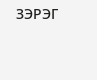ЗЭРЭГ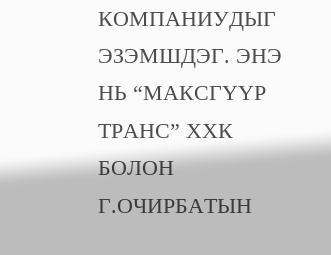КОМПАНИУДЫГ ЭЗЭМШДЭГ. ЭНЭ НЬ “МАКСГҮҮР ТРАНС” ХХК БОЛОН Г.ОЧИРБАТЫН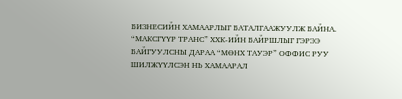БИЗНЕСИЙН ХАМААРЛЫГ БАТАЛГААЖУУЛЖ БАЙНА. “МАКСГҮҮР ТРАНС” ХХК-ИЙН БАЙРШЛЫГ ГЭРЭЭ БАЙГУУЛСНЫ ДАРАА “МӨНХ ТАУЭР” ОФФИС РУУ ШИЛЖҮҮЛСЭН НЬ ХАМААРАЛ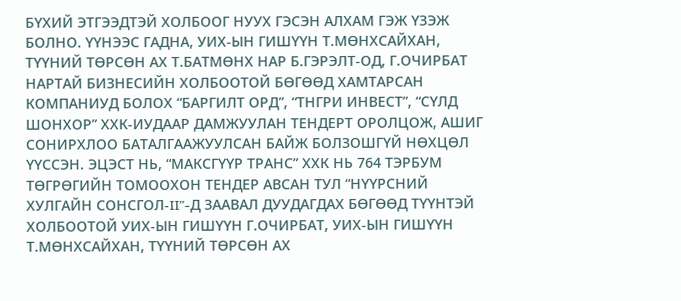БҮХИЙ ЭТГЭЭДТЭЙ ХОЛБООГ НУУХ ГЭСЭН АЛХАМ ГЭЖ ҮЗЭЖ БОЛНО. ҮҮНЭЭС ГАДНА, УИХ-ЫН ГИШҮҮН Т.МӨНХСАЙХАН, ТҮҮНИЙ ТӨРСӨН АХ Т.БАТМӨНХ НАР Б.ГЭРЭЛТ-ОД, Г.ОЧИРБАТ НАРТАЙ БИЗНЕСИЙН ХОЛБООТОЙ БӨГӨӨД ХАМТАРСАН КОМПАНИУД БОЛОХ “БАРГИЛТ ОРД”, “ТНГРИ ИНВЕСТ”, “СҮЛД ШОНХОР” ХХК-ИУДААР ДАМЖУУЛАН ТЕНДЕРТ ОРОЛЦОЖ, АШИГ СОНИРХЛОО БАТАЛГААЖУУЛСАН БАЙЖ БОЛЗОШГҮЙ НӨХЦӨЛ ҮҮССЭН. ЭЦЭСТ НЬ, “МАКСГҮҮР ТРАНС” ХХК НЬ 764 ТЭРБУМ ТӨГРӨГИЙН ТОМООХОН ТЕНДЕР АВСАН ТУЛ “НҮҮРСНИЙ ХУЛГАЙН СОНСГОЛ-II”-Д ЗААВАЛ ДУУДАГДАХ БӨГӨӨД ТҮҮНТЭЙ ХОЛБООТОЙ УИХ-ЫН ГИШҮҮН Г.ОЧИРБАТ, УИХ-ЫН ГИШҮҮН Т.МӨНХСАЙХАН, ТҮҮНИЙ ТӨРСӨН АХ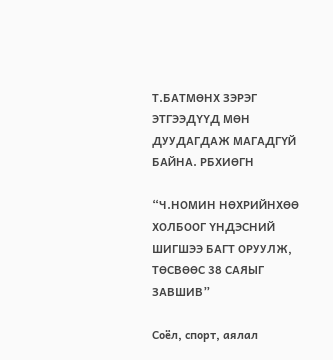Т.БАТМӨНХ ЗЭРЭГ ЭТГЭЭДҮҮД МӨН ДУУДАГДАЖ МАГАДГҮЙ БАЙНА. РБХИӨГН

“Ч.НОМИН НӨХРИЙНХӨӨ ХОЛБООГ ҮНДЭСНИЙ ШИГШЭЭ БАГТ ОРУУЛЖ, ТӨСВӨӨС 38 САЯЫГ ЗАВШИВ”

Соёл, спорт, аялал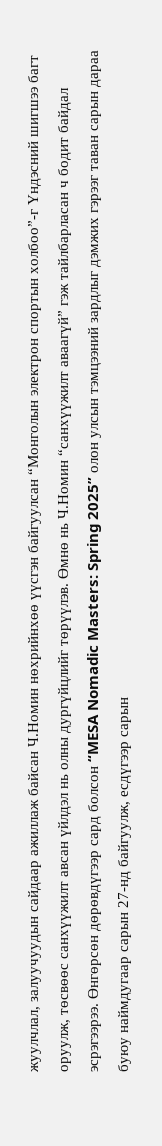жуулчлал, залуучуудын сайдаар ажиллаж байсан Ч.Номин нөхрийнхөө үүсгэн байгуулсан “Монголын электрон спортын холбоо”-г Үндэсний шигшээ багт оруулж, төсвөөс санхүүжилт авсан үйлдэл нь олны дургүйцлийг төрүүлэв. Өмнө нь Ч.Номин “санхүүжилт аваагүй” гэж тайлбарласан ч бодит байдал эсрэгээрээ. Өнгөрсөн дөрөвдүгээр сард болсон “MESA Nomadic Masters: Spring 2025” олон улсын тэмцээний зардлыг дэмжих гэрээг таван сарын дараа буюу наймдугаар сарын 27-нд байгуулж, есдүгээр сарын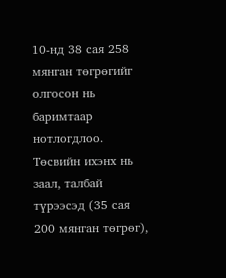10-нд 38 сая 258 мянган төгрөгийг олгосон нь баримтаар нотлогдлоо. Төсвийн ихэнх нь заал, талбай түрээсэд (35 сая 200 мянган төгрөг),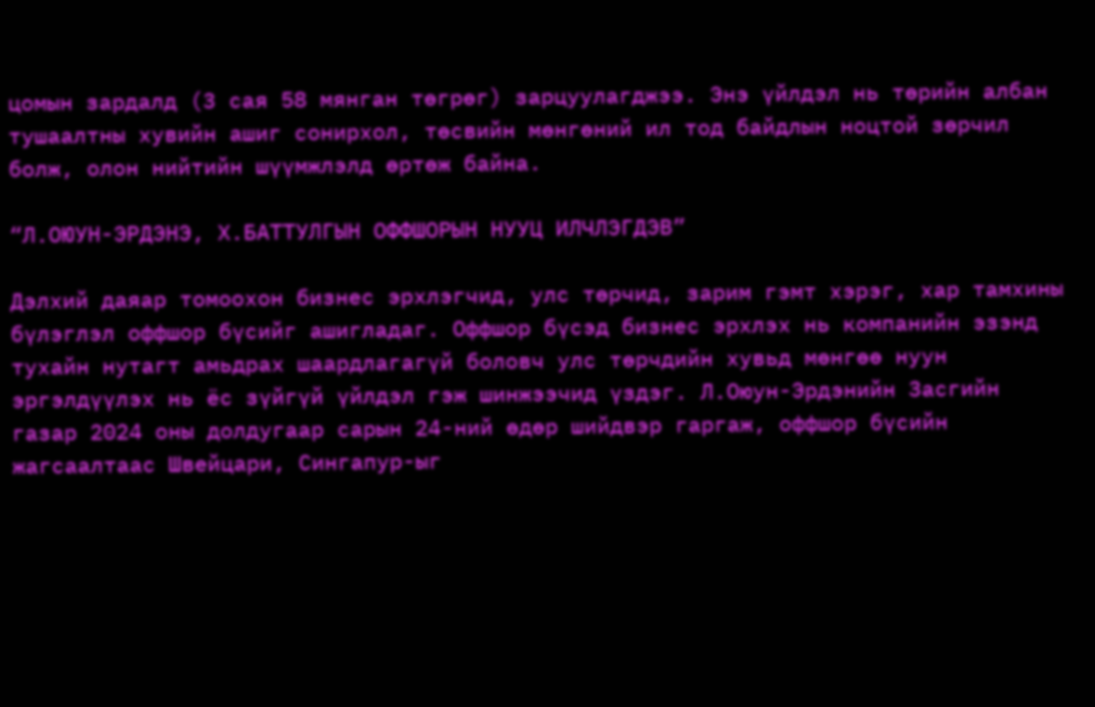цомын зардалд (3 сая 58 мянган төгрөг) зарцуулагджээ. Энэ үйлдэл нь төрийн албан тушаалтны хувийн ашиг сонирхол, төсвийн мөнгөний ил тод байдлын ноцтой зөрчил болж, олон нийтийн шүүмжлэлд өртөж байна.

“Л.ОЮУН-ЭРДЭНЭ, Х.БАТТУЛГЫН ОФФШОРЫН НУУЦ ИЛЧЛЭГДЭВ”

Дэлхий даяар томоохон бизнес эрхлэгчид, улс төрчид, зарим гэмт хэрэг, хар тамхины бүлэглэл оффшор бүсийг ашигладаг. Оффшор бүсэд бизнес эрхлэх нь компанийн эзэнд тухайн нутагт амьдрах шаардлагагүй боловч улс төрчдийн хувьд мөнгөө нуун эргэлдүүлэх нь ёс зүйгүй үйлдэл гэж шинжээчид үздэг. Л.Оюун-Эрдэнийн Засгийн газар 2024 оны долдугаар сарын 24-ний өдөр шийдвэр гаргаж, оффшор бүсийн жагсаалтаас Швейцари, Сингапур-ыг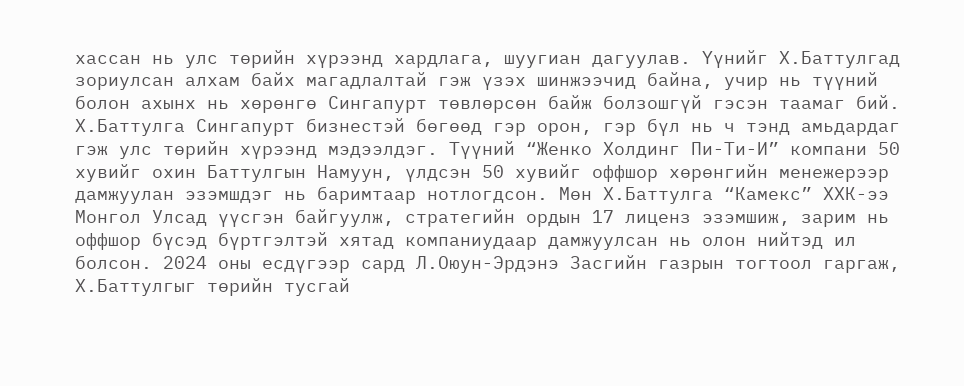хассан нь улс төрийн хүрээнд хардлага, шуугиан дагуулав. Үүнийг Х.Баттулгад зориулсан алхам байх магадлалтай гэж үзэх шинжээчид байна, учир нь түүний болон ахынх нь хөрөнгө Сингапурт төвлөрсөн байж болзошгүй гэсэн таамаг бий. Х.Баттулга Сингапурт бизнестэй бөгөөд гэр орон, гэр бүл нь ч тэнд амьдардаг гэж улс төрийн хүрээнд мэдээлдэг. Түүний “Женко Холдинг Пи-Ти-И” компани 50 хувийг охин Баттулгын Намуун, үлдсэн 50 хувийг оффшор хөрөнгийн менежерээр дамжуулан эзэмшдэг нь баримтаар нотлогдсон. Мөн Х.Баттулга “Камекс” ХХК-ээ Монгол Улсад үүсгэн байгуулж, стратегийн ордын 17 лиценз эзэмшиж, зарим нь оффшор бүсэд бүртгэлтэй хятад компаниудаар дамжуулсан нь олон нийтэд ил болсон. 2024 оны есдүгээр сард Л.Оюун-Эрдэнэ Засгийн газрын тогтоол гаргаж, Х.Баттулгыг төрийн тусгай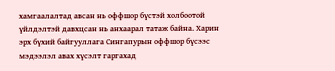хамгаалалтад авсан нь оффшор бүстэй холбоотой үйлдэлтэй давхцсан нь анхаарал татаж байна. Харин эрх бүхий байгууллага Сингапурын оффшор бүсээс мэдээлэл авах хүсэлт гаргахад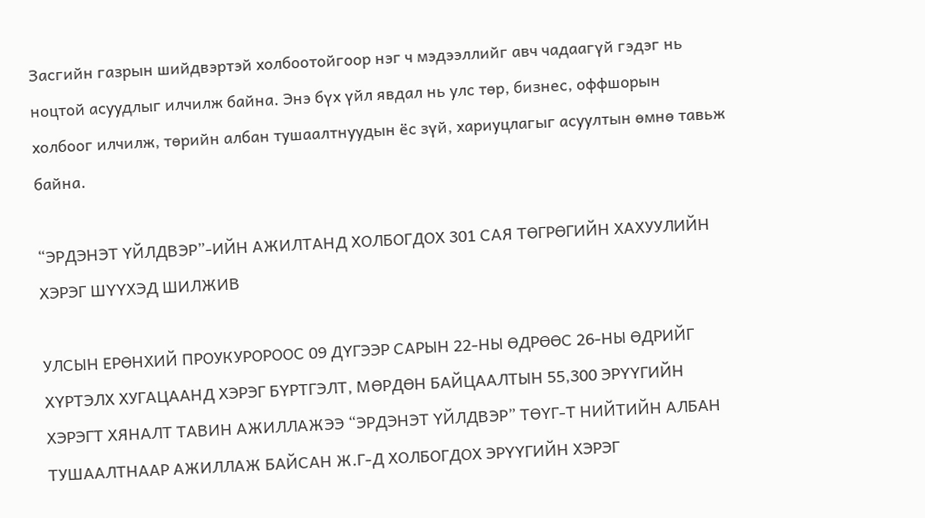Засгийн газрын шийдвэртэй холбоотойгоор нэг ч мэдээллийг авч чадаагүй гэдэг нь ноцтой асуудлыг илчилж байна. Энэ бүх үйл явдал нь улс төр, бизнес, оффшорын холбоог илчилж, төрийн албан тушаалтнуудын ёс зүй, хариуцлагыг асуултын өмнө тавьж байна.

“ЭРДЭНЭТ ҮЙЛДВЭР”-ИЙН АЖИЛТАНД ХОЛБОГДОХ 301 САЯ ТӨГРӨГИЙН ХАХУУЛИЙН ХЭРЭГ ШҮҮХЭД ШИЛЖИВ

УЛСЫН ЕРӨНХИЙ ПРОУКУРОРООС 09 ДҮГЭЭР САРЫН 22-НЫ ӨДРӨӨС 26-НЫ ӨДРИЙГ ХҮРТЭЛХ ХУГАЦААНД ХЭРЭГ БҮРТГЭЛТ, МӨРДӨН БАЙЦААЛТЫН 55,300 ЭРҮҮГИЙН ХЭРЭГТ ХЯНАЛТ ТАВИН АЖИЛЛАЖЭЭ “ЭРДЭНЭТ ҮЙЛДВЭР” ТӨҮГ-Т НИЙТИЙН АЛБАН ТУШААЛТНААР АЖИЛЛАЖ БАЙСАН Ж.Г-Д ХОЛБОГДОХ ЭРҮҮГИЙН ХЭРЭГ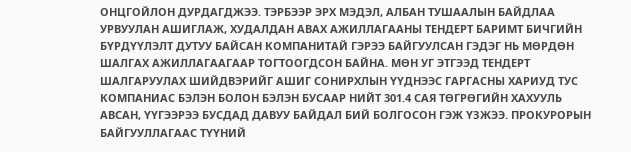ОНЦГОЙЛОН ДУРДАГДЖЭЭ. ТЭРБЭЭР ЭРХ МЭДЭЛ, АЛБАН ТУШААЛЫН БАЙДЛАА УРВУУЛАН АШИГЛАЖ, ХУДАЛДАН АВАХ АЖИЛЛАГААНЫ ТЕНДЕРТ БАРИМТ БИЧГИЙН БҮРДҮҮЛЭЛТ ДУТУУ БАЙСАН КОМПАНИТАЙ ГЭРЭЭ БАЙГУУЛСАН ГЭДЭГ НЬ МӨРДӨН ШАЛГАХ АЖИЛЛАГААГААР ТОГТООГДСОН БАЙНА. МӨН УГ ЭТГЭЭД ТЕНДЕРТ ШАЛГАРУУЛАХ ШИЙДВЭРИЙГ АШИГ СОНИРХЛЫН ҮҮДНЭЭС ГАРГАСНЫ ХАРИУД ТУС КОМПАНИАС БЭЛЭН БОЛОН БЭЛЭН БУСААР НИЙТ 301.4 САЯ ТӨГРӨГИЙН ХАХУУЛЬ АВСАН, ҮҮГЭЭРЭЭ БУСДАД ДАВУУ БАЙДАЛ БИЙ БОЛГОСОН ГЭЖ ҮЗЖЭЭ. ПРОКУРОРЫН БАЙГУУЛЛАГААС ТҮҮНИЙ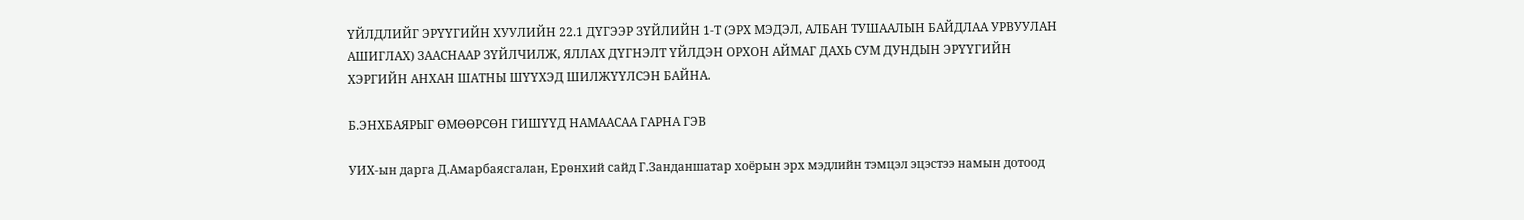ҮЙЛДЛИЙГ ЭРҮҮГИЙН ХУУЛИЙН 22.1 ДҮГЭЭР ЗҮЙЛИЙН 1-Т (ЭРХ МЭДЭЛ, АЛБАН ТУШААЛЫН БАЙДЛАА УРВУУЛАН АШИГЛАХ) ЗААСНААР ЗҮЙЛЧИЛЖ, ЯЛЛАХ ДҮГНЭЛТ ҮЙЛДЭН ОРХОН АЙМАГ ДАХЬ СУМ ДУНДЫН ЭРҮҮГИЙН ХЭРГИЙН АНХАН ШАТНЫ ШҮҮХЭД ШИЛЖҮҮЛСЭН БАЙНА.

Б.ЭНХБАЯРЫГ ӨМӨӨРСӨН ГИШҮҮД НАМААСАА ГАРНА ГЭВ

УИХ-ын дарга Д.Амарбаясгалан, Ерөнхий сайд Г.Занданшатар хоёрын эрх мэдлийн тэмцэл эцэстээ намын дотоод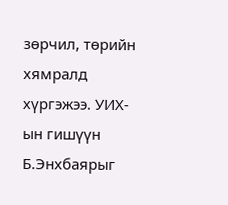зөрчил, төрийн хямралд хүргэжээ. УИХ-ын гишүүн Б.Энхбаярыг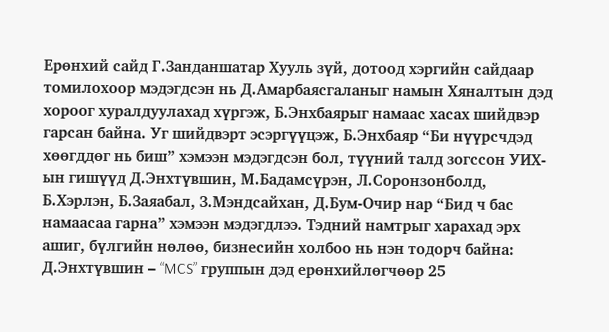Ерөнхий сайд Г.Занданшатар Хууль зүй, дотоод хэргийн сайдаар томилохоор мэдэгдсэн нь Д.Амарбаясгаланыг намын Хяналтын дэд хороог хуралдуулахад хүргэж, Б.Энхбаярыг намаас хасах шийдвэр гарсан байна. Уг шийдвэрт эсэргүүцэж, Б.Энхбаяр “Би нүүрсчдэд хөөгддөг нь биш” хэмээн мэдэгдсэн бол, түүний талд зогссон УИХ-ын гишүүд Д.Энхтүвшин, М.Бадамсүрэн, Л.Соронзонболд, Б.Хэрлэн, Б.Заяабал, З.Мэндсайхан, Д.Бум-Очир нар “Бид ч бас намаасаа гарна” хэмээн мэдэгдлээ. Тэдний намтрыг харахад эрх ашиг, бүлгийн нөлөө, бизнесийн холбоо нь нэн тодорч байна: Д.Энхтүвшин – “MCS” группын дэд ерөнхийлөгчөөр 25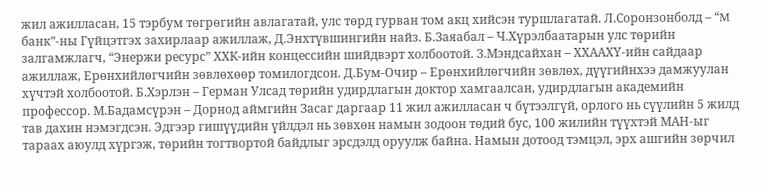жил ажилласан, 15 тэрбум төгрөгийн авлагатай, улс төрд гурван том акц хийсэн туршлагатай. Л.Соронзонболд – “M банк”-ны Гүйцэтгэх захирлаар ажиллаж, Д.Энхтүвшингийн найз. Б.Заяабал – Ч.Хүрэлбаатарын улс төрийн залгамжлагч, “Энержи ресурс” ХХК-ийн концессийн шийдвэрт холбоотой. З.Мэндсайхан – ХХААХҮ-ийн сайдаар ажиллаж, Ерөнхийлөгчийн зөвлөхөөр томилогдсон. Д.Бум-Очир – Ерөнхийлөгчийн зөвлөх, дүүгийнхээ дамжуулан хүчтэй холбоотой. Б.Хэрлэн – Герман Улсад төрийн удирдлагын доктор хамгаалсан, удирдлагын академийн профессор. М.Бадамсүрэн – Дорнод аймгийн Засаг даргаар 11 жил ажилласан ч бүтээлгүй, орлого нь сүүлийн 5 жилд тав дахин нэмэгдсэн. Эдгээр гишүүдийн үйлдэл нь зөвхөн намын зодоон төдий бус, 100 жилийн түүхтэй МАН-ыг тараах аюулд хүргэж, төрийн тогтвортой байдлыг эрсдэлд оруулж байна. Намын дотоод тэмцэл, эрх ашгийн зөрчил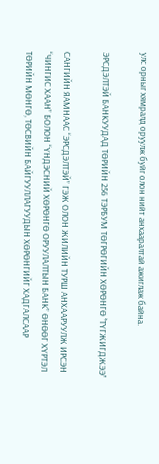улс орныг хямралд оруулж буйг олон нийт анхааралтай ажиглаж байна.

ЭРСДЭЛТЭЙ БАНКУУДАД ТӨРИЙН 256 ТЭРБУМ ТӨГРӨГИЙН ХӨРӨНГӨ ‘’ТҮГЖИГДЖЭЭ’’

САНГИЙН ЯАМНААС “ЭРСДЭЛТЭЙ” ГЭЖ ОЛОН ЖИЛИЙН ТУРШ АНХААРУУЛЖ ИРСЭН “ЧИНГИС ХААН” БОЛОН “ҮНДЭСНИЙ ХӨРӨНГӨ ОРУУЛАЛТЫН БАНК” ӨНӨӨГ ХҮРТЭЛ ТӨРИЙН МӨНГӨ, ТӨСВИЙН БАЙГУУЛЛАГУУДЫН ХӨРӨНГИЙГ ХАДГАЛСААР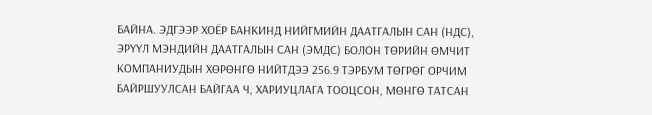БАЙНА. ЭДГЭЭР ХОЁР БАНКИНД НИЙГМИЙН ДААТГАЛЫН САН (НДС), ЭРҮҮЛ МЭНДИЙН ДААТГАЛЫН САН (ЭМДС) БОЛОН ТӨРИЙН ӨМЧИТ КОМПАНИУДЫН ХӨРӨНГӨ НИЙТДЭЭ 256.9 ТЭРБУМ ТӨГРӨГ ОРЧИМ БАЙРШУУЛСАН БАЙГАА Ч, ХАРИУЦЛАГА ТООЦСОН, МӨНГӨ ТАТСАН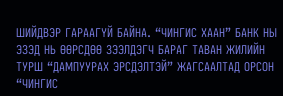ШИЙДВЭР ГАРААГҮЙ БАЙНА. “ЧИНГИС ХААН” БАНК НЫ ЭЗЭД НЬ ӨӨРСДӨӨ ЗЭЭЛДЭГЧ БАРАГ ТАВАН ЖИЛИЙН ТУРШ “ДАМПУУРАХ ЭРСДЭЛТЭЙ” ЖАГСААЛТАД ОРСОН “ЧИНГИС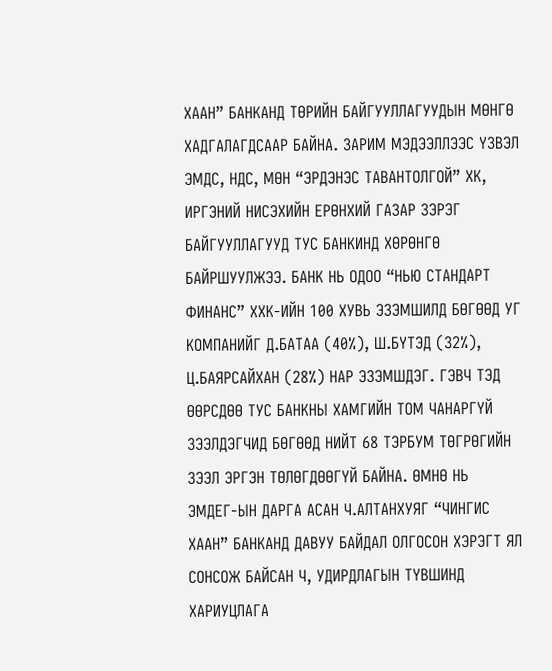ХААН” БАНКАНД ТӨРИЙН БАЙГУУЛЛАГУУДЫН МӨНГӨ ХАДГАЛАГДСААР БАЙНА. ЗАРИМ МЭДЭЭЛЛЭЭС ҮЗВЭЛ ЭМДС, НДС, МӨН “ЭРДЭНЭС ТАВАНТОЛГОЙ” ХК, ИРГЭНИЙ НИСЭХИЙН ЕРӨНХИЙ ГАЗАР ЗЭРЭГ БАЙГУУЛЛАГУУД ТУС БАНКИНД ХӨРӨНГӨ БАЙРШУУЛЖЭЭ. БАНК НЬ ОДОО “НЬЮ СТАНДАРТ ФИНАНС” ХХК-ИЙН 100 ХУВЬ ЭЗЭМШИЛД БӨГӨӨД УГ КОМПАНИЙГ Д.БАТАА (40%), Ш.БҮТЭД (32%), Ц.БАЯРСАЙХАН (28%) НАР ЭЗЭМШДЭГ. ГЭВЧ ТЭД ӨӨРСДӨӨ ТУС БАНКНЫ ХАМГИЙН ТОМ ЧАНАРГҮЙ ЗЭЭЛДЭГЧИД БӨГӨӨД НИЙТ 68 ТЭРБУМ ТӨГРӨГИЙН ЗЭЭЛ ЭРГЭН ТӨЛӨГДӨӨГҮЙ БАЙНА. ӨМНӨ НЬ ЭМДЕГ-ЫН ДАРГА АСАН Ч.АЛТАНХУЯГ “ЧИНГИС ХААН” БАНКАНД ДАВУУ БАЙДАЛ ОЛГОСОН ХЭРЭГТ ЯЛ СОНСОЖ БАЙСАН Ч, УДИРДЛАГЫН ТҮВШИНД ХАРИУЦЛАГА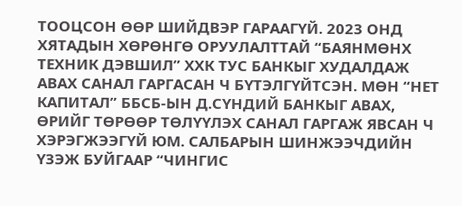ТООЦСОН ӨӨР ШИЙДВЭР ГАРААГҮЙ. 2023 ОНД ХЯТАДЫН ХӨРӨНГӨ ОРУУЛАЛТТАЙ “БАЯНМӨНХ ТЕХНИК ДЭВШИЛ” ХХК ТУС БАНКЫГ ХУДАЛДАЖ АВАХ САНАЛ ГАРГАСАН Ч БҮТЭЛГҮЙТСЭН. МӨН “НЕТ КАПИТАЛ” ББСБ-ЫН Д.СҮНДИЙ БАНКЫГ АВАХ, ӨРИЙГ ТӨРӨӨР ТӨЛҮҮЛЭХ САНАЛ ГАРГАЖ ЯВСАН Ч ХЭРЭГЖЭЭГҮЙ ЮМ. САЛБАРЫН ШИНЖЭЭЧДИЙН ҮЗЭЖ БУЙГААР “ЧИНГИС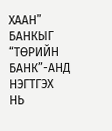ХААН” БАНКЫГ “ТӨРИЙН БАНК”-АНД НЭГТГЭХ НЬ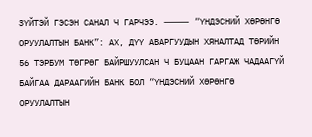ЗҮЙТЭЙ ГЭСЭН САНАЛ Ч ГАРЧЭЭ. ⸻ “ҮНДЭСНИЙ ХӨРӨНГӨ ОРУУЛАЛТЫН БАНК”: АХ, ДҮҮ АВАРГУУДЫН ХЯНАЛТАД ТӨРИЙН 56 ТЭРБУМ ТӨГРӨГ БАЙРШУУЛСАН Ч БУЦААН ГАРГАЖ ЧАДААГҮЙ БАЙГАА ДАРААГИЙН БАНК БОЛ “ҮНДЭСНИЙ ХӨРӨНГӨ ОРУУЛАЛТЫН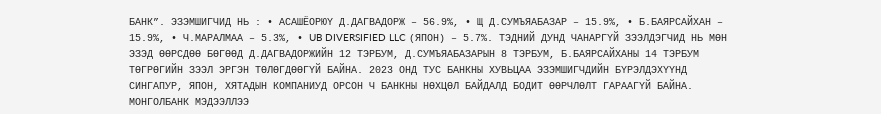БАНК”. ЭЗЭМШИГЧИД НЬ : • АСАШЁОРЮҮ Д.ДАГВАДОРЖ – 56.9%, • Щ Д.СУМЪЯАБАЗАР – 15.9%, • Б.БАЯРСАЙХАН – 15.9%, • Ч.МАРАЛМАА – 5.3%, • UB DIVERSIFIED LLC (ЯПОН) – 5.7%. ТЭДНИЙ ДУНД ЧАНАРГҮЙ ЗЭЭЛДЭГЧИД НЬ МӨН ЭЗЭД ӨӨРСДӨӨ БӨГӨӨД Д.ДАГВАДОРЖИЙН 12 ТЭРБУМ, Д.СУМЪЯАБАЗАРЫН 8 ТЭРБУМ, Б.БАЯРСАЙХАНЫ 14 ТЭРБУМ ТӨГРӨГИЙН ЗЭЭЛ ЭРГЭН ТӨЛӨГДӨӨГҮЙ БАЙНА. 2023 ОНД ТУС БАНКНЫ ХУВЬЦАА ЭЗЭМШИГЧДИЙН БҮРЭЛДЭХҮҮНД СИНГАПУР, ЯПОН, ХЯТАДЫН КОМПАНИУД ОРСОН Ч БАНКНЫ НӨХЦӨЛ БАЙДАЛД БОДИТ ӨӨРЧЛӨЛТ ГАРААГҮЙ БАЙНА. МОНГОЛБАНК МЭДЭЭЛЛЭЭ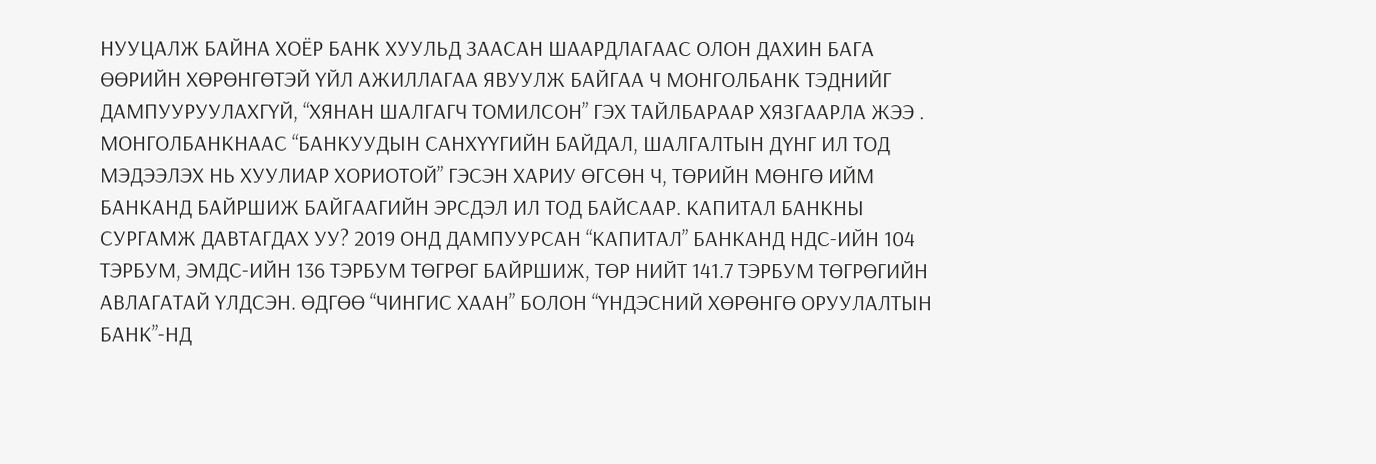НУУЦАЛЖ БАЙНА ХОЁР БАНК ХУУЛЬД ЗААСАН ШААРДЛАГААС ОЛОН ДАХИН БАГА ӨӨРИЙН ХӨРӨНГӨТЭЙ ҮЙЛ АЖИЛЛАГАА ЯВУУЛЖ БАЙГАА Ч МОНГОЛБАНК ТЭДНИЙГ ДАМПУУРУУЛАХГҮЙ, “ХЯНАН ШАЛГАГЧ ТОМИЛСОН” ГЭХ ТАЙЛБАРААР ХЯЗГААРЛА ЖЭЭ . МОНГОЛБАНКНААС “БАНКУУДЫН САНХҮҮГИЙН БАЙДАЛ, ШАЛГАЛТЫН ДҮНГ ИЛ ТОД МЭДЭЭЛЭХ НЬ ХУУЛИАР ХОРИОТОЙ” ГЭСЭН ХАРИУ ӨГСӨН Ч, ТӨРИЙН МӨНГӨ ИЙМ БАНКАНД БАЙРШИЖ БАЙГААГИЙН ЭРСДЭЛ ИЛ ТОД БАЙСААР. КАПИТАЛ БАНКНЫ СУРГАМЖ ДАВТАГДАХ УУ? 2019 ОНД ДАМПУУРСАН “КАПИТАЛ” БАНКАНД НДС-ИЙН 104 ТЭРБУМ, ЭМДС-ИЙН 136 ТЭРБУМ ТӨГРӨГ БАЙРШИЖ, ТӨР НИЙТ 141.7 ТЭРБУМ ТӨГРӨГИЙН АВЛАГАТАЙ ҮЛДСЭН. ӨДГӨӨ “ЧИНГИС ХААН” БОЛОН “ҮНДЭСНИЙ ХӨРӨНГӨ ОРУУЛАЛТЫН БАНК”-НД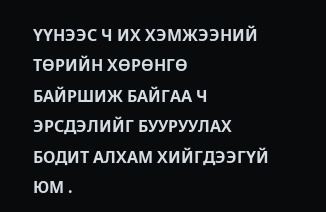ҮҮНЭЭС Ч ИХ ХЭМЖЭЭНИЙ ТӨРИЙН ХӨРӨНГӨ БАЙРШИЖ БАЙГАА Ч ЭРСДЭЛИЙГ БУУРУУЛАХ БОДИТ АЛХАМ ХИЙГДЭЭГҮЙ ЮМ .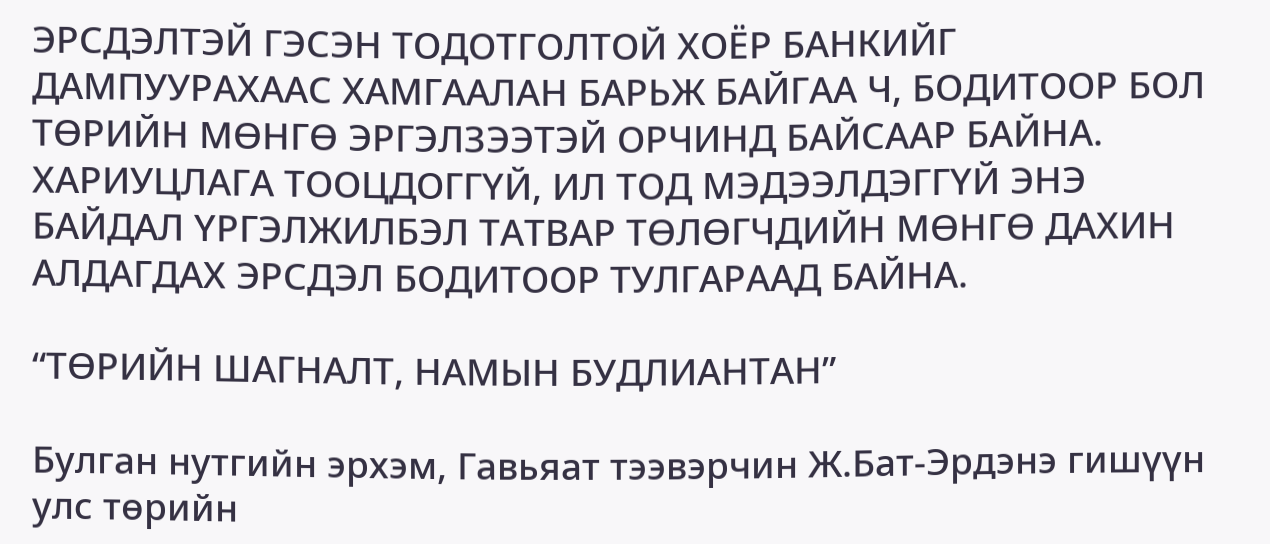ЭРСДЭЛТЭЙ ГЭСЭН ТОДОТГОЛТОЙ ХОЁР БАНКИЙГ ДАМПУУРАХААС ХАМГААЛАН БАРЬЖ БАЙГАА Ч, БОДИТООР БОЛ ТӨРИЙН МӨНГӨ ЭРГЭЛЗЭЭТЭЙ ОРЧИНД БАЙСААР БАЙНА. ХАРИУЦЛАГА ТООЦДОГГҮЙ, ИЛ ТОД МЭДЭЭЛДЭГГҮЙ ЭНЭ БАЙДАЛ ҮРГЭЛЖИЛБЭЛ ТАТВАР ТӨЛӨГЧДИЙН МӨНГӨ ДАХИН АЛДАГДАХ ЭРСДЭЛ БОДИТООР ТУЛГАРААД БАЙНА.

“ТӨРИЙН ШАГНАЛТ, НАМЫН БУДЛИАНТАН”

Булган нутгийн эрхэм, Гавьяат тээвэрчин Ж.Бат-Эрдэнэ гишүүн улс төрийн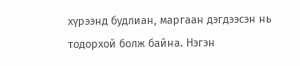хүрээнд будлиан, маргаан дэгдээсэн нь тодорхой болж байна. Нэгэн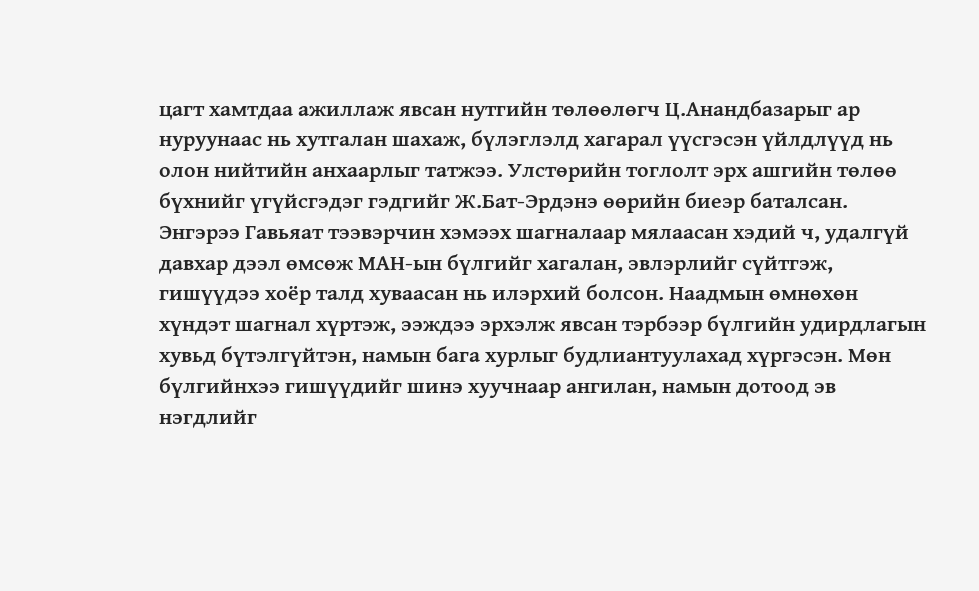цагт хамтдаа ажиллаж явсан нутгийн төлөөлөгч Ц.Анандбазарыг ар нуруунаас нь хутгалан шахаж, бүлэглэлд хагарал үүсгэсэн үйлдлүүд нь олон нийтийн анхаарлыг татжээ. Улстөрийн тоглолт эрх ашгийн төлөө бүхнийг үгүйсгэдэг гэдгийг Ж.Бат-Эрдэнэ өөрийн биеэр баталсан. Энгэрээ Гавьяат тээвэрчин хэмээх шагналаар мялаасан хэдий ч, удалгүй давхар дээл өмсөж МАН-ын бүлгийг хагалан, эвлэрлийг сүйтгэж, гишүүдээ хоёр талд хуваасан нь илэрхий болсон. Наадмын өмнөхөн хүндэт шагнал хүртэж, ээждээ эрхэлж явсан тэрбээр бүлгийн удирдлагын хувьд бүтэлгүйтэн, намын бага хурлыг будлиантуулахад хүргэсэн. Мөн бүлгийнхээ гишүүдийг шинэ хуучнаар ангилан, намын дотоод эв нэгдлийг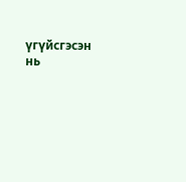үгүйсгэсэн нь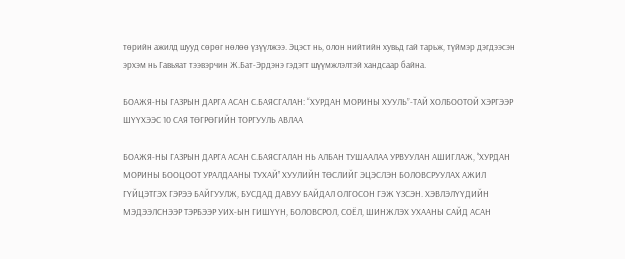төрийн ажилд шууд сөрөг нөлөө үзүүлжээ. Эцэст нь, олон нийтийн хувьд гай тарьж, түймэр дэгдээсэн эрхэм нь Гавьяат тээвэрчин Ж.Бат-Эрдэнэ гэдэгт шүүмжлэлтэй хандсаар байна.

БОАЖЯ-НЫ ГАЗРЫН ДАРГА АСАН С.БАЯСГАЛАН: “ХУРДАН МОРИНЫ ХУУЛЬ”-ТАЙ ХОЛБООТОЙ ХЭРГЭЭР ШҮҮХЭЭС 10 САЯ ТӨГРӨГИЙН ТОРГУУЛЬ АВЛАА

БОАЖЯ-НЫ ГАЗРЫН ДАРГА АСАН С.БАЯСГАЛАН НЬ АЛБАН ТУШААЛАА УРВУУЛАН АШИГЛАЖ, ‘’ХУРДАН МОРИНЫ БООЦООТ УРАЛДААНЫ ТУХАЙ’’ ХУУЛИЙН ТӨСЛИЙГ ЭЦЭСЛЭН БОЛОВСРУУЛАХ АЖИЛ ГҮЙЦЭТГЭХ ГЭРЭЭ БАЙГУУЛЖ, БУСДАД ДАВУУ БАЙДАЛ ОЛГОСОН ГЭЖ ҮЗСЭН. ХЭВЛЭЛҮҮДИЙН МЭДЭЭЛСНЭЭР ТЭРБЭЭР УИХ-ЫН ГИШҮҮН, БОЛОВСРОЛ, СОЁЛ, ШИНЖЛЭХ УХААНЫ САЙД АСАН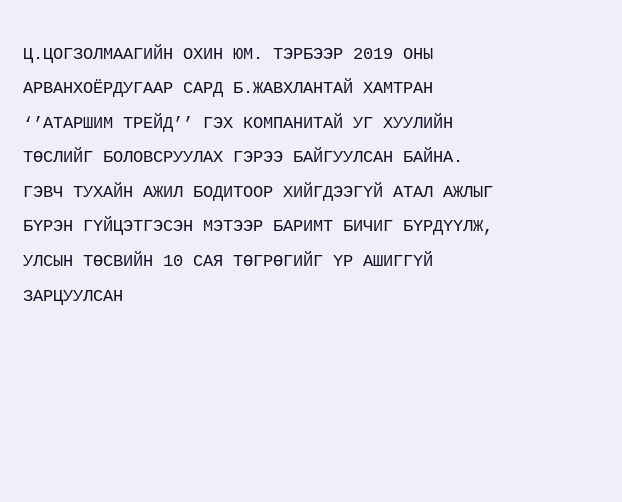Ц.ЦОГЗОЛМААГИЙН ОХИН ЮМ. ТЭРБЭЭР 2019 ОНЫ АРВАНХОЁРДУГААР САРД Б.ЖАВХЛАНТАЙ ХАМТРАН ‘’АТАРШИМ ТРЕЙД’’ ГЭХ КОМПАНИТАЙ УГ ХУУЛИЙН ТӨСЛИЙГ БОЛОВСРУУЛАХ ГЭРЭЭ БАЙГУУЛСАН БАЙНА. ГЭВЧ ТУХАЙН АЖИЛ БОДИТООР ХИЙГДЭЭГҮЙ АТАЛ АЖЛЫГ БҮРЭН ГҮЙЦЭТГЭСЭН МЭТЭЭР БАРИМТ БИЧИГ БҮРДҮҮЛЖ, УЛСЫН ТӨСВИЙН 10 САЯ ТӨГРӨГИЙГ ҮР АШИГГҮЙ ЗАРЦУУЛСАН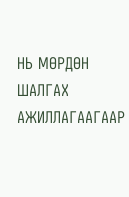НЬ МӨРДӨН ШАЛГАХ АЖИЛЛАГААГААР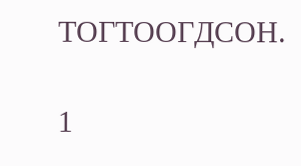ТОГТООГДСОН.

1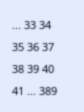... 33 34 35 36 37 38 39 40 41 ... 389